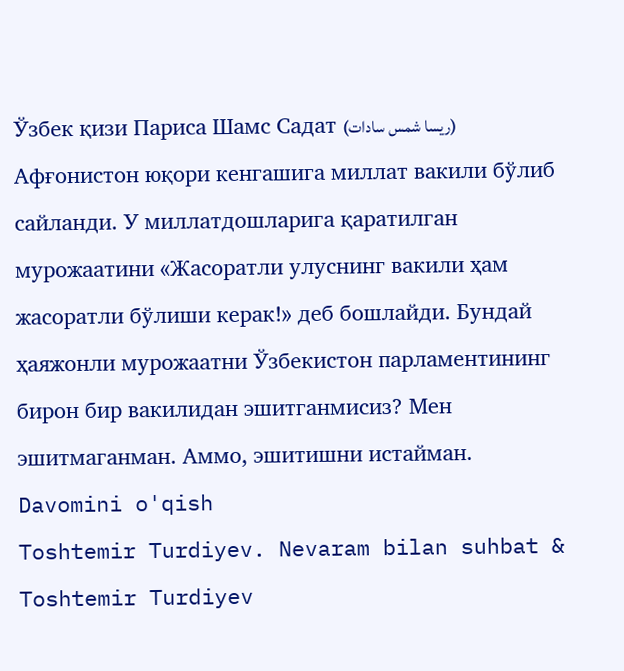Ўзбек қизи Париса Шамс Садат (ریسا شمس سادات) Афғонистон юқори кенгашига миллат вакили бўлиб сайланди. У миллатдошларига қаратилган мурожаатини «Жасоратли улуснинг вакили ҳам жасоратли бўлиши керак!» деб бошлайди. Бундай ҳаяжонли мурожаатни Ўзбекистон парламентининг бирон бир вакилидан эшитганмисиз? Мен эшитмаганман. Аммо, эшитишни истайман. Davomini o'qish
Toshtemir Turdiyev. Nevaram bilan suhbat & Toshtemir Turdiyev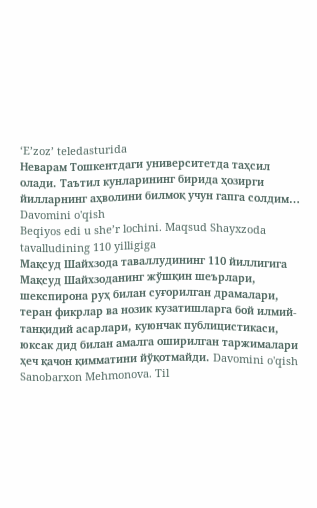‘E’zoz’ teledasturida
Неварам Тошкентдаги университетда таҳсил олади. Таътил кунларининг бирида ҳозирги йилларнинг аҳволини билмоқ учун гапга солдим… Davomini o'qish
Beqiyos edi u she’r lochini. Maqsud Shayxzoda tavalludining 110 yilligiga
Мақсуд Шайхзода таваллудининг 110 йиллигига
Мақсуд Шайхзоданинг жўшқин шеърлари, шекспирона руҳ билан суғорилган драмалари, теран фикрлар ва нозик кузатишларга бой илмий-танқидий асарлари, куюнчак публицистикаси, юксак дид билан амалга оширилган таржималари ҳеч қачон қимматини йўқотмайди. Davomini o'qish
Sanobarxon Mehmonova. Til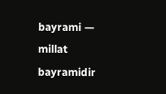bayrami — millat bayramidir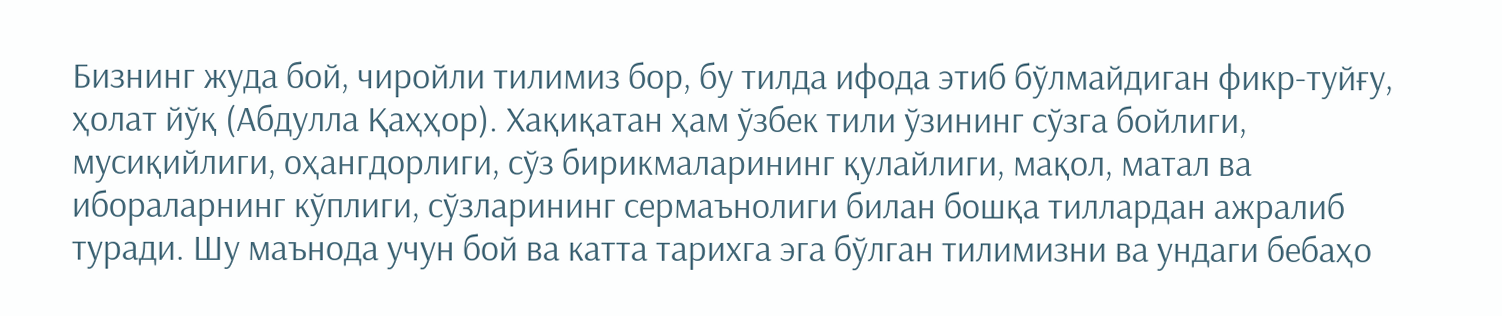Бизнинг жуда бой, чиройли тилимиз бор, бу тилда ифода этиб бўлмайдиган фикр-туйғу, ҳолат йўқ (Абдулла Қаҳҳор). Хақиқатан ҳам ўзбек тили ўзининг сўзга бойлиги, мусиқийлиги, оҳангдорлиги, сўз бирикмаларининг қулайлиги, мақол, матал ва ибораларнинг кўплиги, сўзларининг сермаънолиги билан бошқа тиллардан ажралиб туради. Шу маънода учун бой ва катта тарихга эга бўлган тилимизни ва ундаги бебаҳо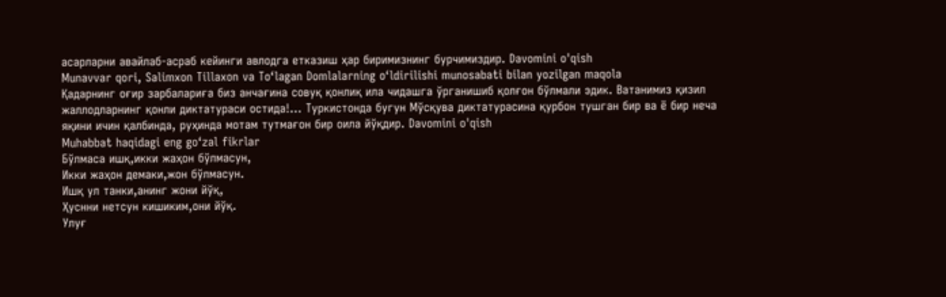асарларни авайлаб-асраб кейинги авлодга етказиш ҳар биримизнинг бурчимиздир. Davomini o'qish
Munavvar qori, Salimxon Tillaxon va Toʻlagan Domlalarning oʻldirilishi munosabati bilan yozilgan maqola
Қадарнинг оғир зарбалариға биз анчағина совуқ қонлиқ ила чидашга ўрганишиб қолғон бўлмали эдик. Ватанимиз қизил жаллодларнинг қонли диктатураси остида!… Туркистонда бугун Мўсқува диктатурасина қурбон тушган бир ва ё бир неча яқини ичин қалбинда, руҳинда мотам тутмағон бир оила йўқдир. Davomini o'qish
Muhabbat haqidagi eng go‘zal fikrlar
Бўлмаса ишқ,икки жаҳон бўлмасун,
Икки жаҳон демаки,жон бўлмасун.
Ишқ ул танки,анинг жони йўқ,
Ҳуснни нетсун кишиким,они йўқ.
Улуғ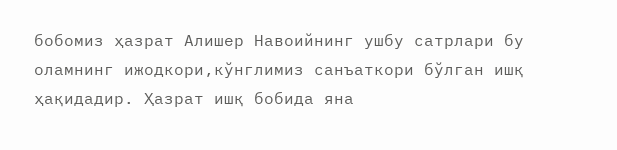бобомиз ҳазрат Алишер Навоийнинг ушбу сатрлари бу оламнинг ижодкори,кўнглимиз санъаткори бўлган ишқ ҳақидадир. Ҳазрат ишқ бобида яна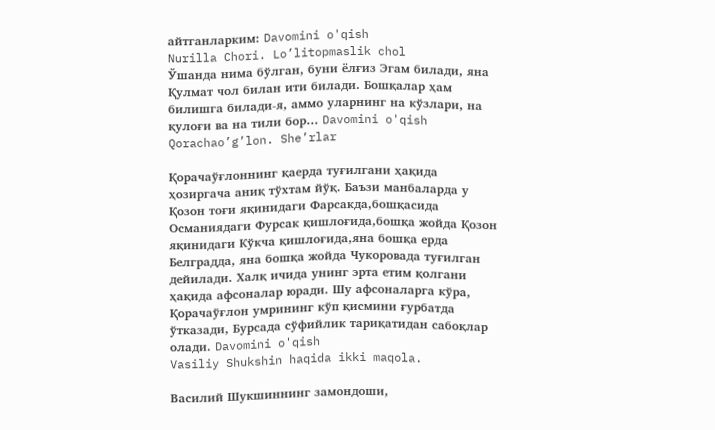айтганларким: Davomini o'qish
Nurilla Chori. Lo’litopmaslik chol
Ўшанда нима бўлган, буни ёлғиз Эгам билади, яна Қулмат чол билан ити билади. Бошқалар ҳам билишга билади-я, аммо уларнинг на кўзлари, на қулоғи ва на тили бор… Davomini o'qish
Qorachao’g’lon. She’rlar

Қорачаўғлоннинг қаерда туғилгани ҳақида ҳозиргача аниқ тўхтам йўқ. Баъзи манбаларда у Қозон тоғи яқинидаги Фарсакда,бошқасида Османиядаги Фурсак қишлоғида,бошқа жойда Қозон яқинидаги Кўкча қишлоғида,яна бошқа ерда Белградда, яна бошқа жойда Чукоровада туғилган дейилади. Халқ ичида унинг эрта етим қолгани ҳақида афсоналар юради. Шу афсоналарга кўра, Қорачаўғлон умрининг кўп қисмини ғурбатда ўтказади, Бурсада сўфийлик тариқатидан сабоқлар олади. Davomini o'qish
Vasiliy Shukshin haqida ikki maqola.

Василий Шукшиннинг замондоши,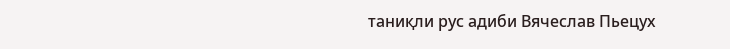таниқли рус адиби Вячеслав Пьецух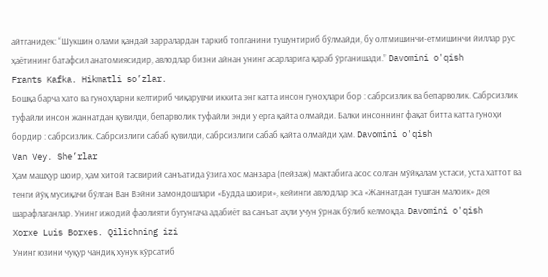айтганидек: “Шукшин олами қандай зарралардан таркиб топганини тушунтириб бўлмайди, бу олтмишинчи-етмишинчи йиллар рус ҳаётининг батафсил анатомиясидир, авлодлар бизни айнан унинг асарларига қараб ўрганишади.” Davomini o'qish
Frants Kafka. Hikmatli so’zlar.
Бошқа барча хато ва гуноҳларни келтириб чиқарувчи иккита энг катта инсон гуноҳлари бор : сабрсизлик ва бепарволик. Сабрсизлик туфайли инсон жаннатдан қувилди, бепарволик туфайли энди у ерга қайта олмайди. Балки инсоннинг фақат битта катта гуноҳи бордир : сабрсизлик. Сабрсизлиги сабаб қувилди, сабрсизлиги сабаб қайта олмайди ҳам. Davomini o'qish
Van Vey. She’rlar
Ҳам машҳур шоир, ҳам хитой тасвирий санъатида ўзига хос манзара (пейзаж) мактабига асос солган мўйқалам устаси, уста хаттот ва тенги йўқ мусиқачи бўлган Ван Вэйни замондошлари «Будда шоири», кейинги авлодлар эса «Жаннатдан тушган малоик» дея шарафлаганлар. Унинг ижодий фаолияти бугунгача адабиёт ва санъат аҳли учун ўрнак бўлиб келмоқда. Davomini o'qish
Xorxe Luis Borxes. Qilichning izi
Унинг юзини чуқур чандиқ хунук кўрсатиб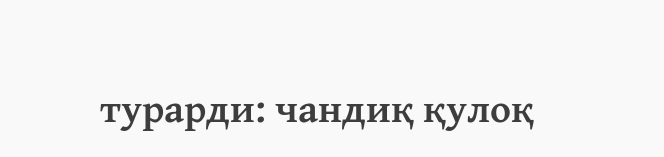турарди: чандиқ қулоқ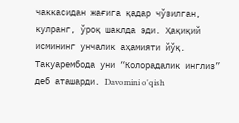чаккасидан жағига қадар чўзилган, кулранг, ўроқ шаклда эди. Ҳақиқий исмининг унчалик аҳамияти йўқ. Такуарембода уни “Колорадалик инглиз” деб аташарди. Davomini o'qish